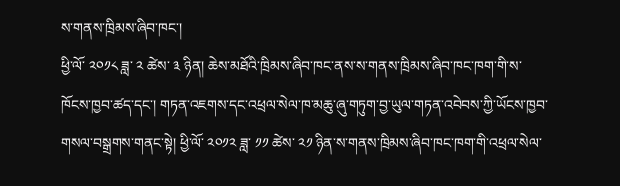ས་གནས་ཁྲིམས་ཞིབ་ཁང་།
ཕྱི་ལོ་ ༢༠༡༨ ཟླ་ ༢ ཚེས་ ༣ ཉིན། ཆེས་མཐོའི་ཁྲིམས་ཞིབ་ཁང་ནས་ས་གནས་ཁྲིམས་ཞིབ་ཁང་ཁག་གི་ས་ཁོངས་ཁྱབ་ཚད་དང་། གཏན་འཇགས་དང་འཕྲལ་སེལ་ཁ་མཆུ་ཞུ་གཏུག་བྱ་ཡུལ་གཏན་འབེབས་ཀྱི་ཡོངས་ཁྱབ་གསལ་བསྒྲགས་གནང་སྟེ། ཕྱི་ལོ་ ༢༠༡༢ ཟླ་ ༡༡ ཚེས་ ༢༡ ཉིན་ས་གནས་ཁྲིམས་ཞིབ་ཁང་ཁག་གི་འཕྲལ་སེལ་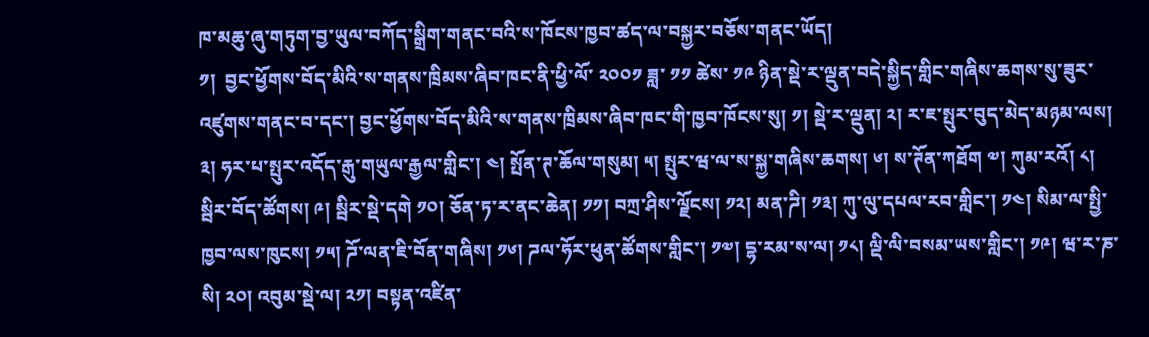ཁ་མཆུ་ཞུ་གཏུག་བྱ་ཡུལ་བཀོད་སྒྲིག་གནང་བའི་ས་ཁོངས་ཁྱབ་ཚད་ལ་བསྐྱར་བཅོས་གནང་ཡོད།
༡།  བྱང་ཕྱོགས་བོད་མིའི་ས་གནས་ཁྲིམས་ཞིབ་ཁང་ནི་ཕྱི་ལོ་ ༢༠༠༡ ཟླ་ ༡༡ ཚེས་ ༡༩ ཉིན་སྡེ་ར་ལྡུན་བདེ་སྐྱིད་གླིང་གཞིས་ཆགས་སུ་ཟུར་འཛུགས་གནང་བ་དང་། བྱང་ཕྱོགས་བོད་མིའི་ས་གནས་ཁྲིམས་ཞིབ་ཁང་གི་ཁྱབ་ཁོངས་སུ། ༡། སྡེ་ར་ལྡུན། ༢། ར་ཇ་སྤུར་བུད་མེད་མཉམ་ལས། ༣། ཧར་པ་སྤུར་འདོད་རྒུ་གཡུལ་རྒྱལ་གླིང་། ༤། སྤོན་ཊ་ཆོལ་གསུམ། ༥། སྤུར་ཝ་ལ་ས་སྐྱ་གཞིས་ཆགས། ༦། ས་ཊོན་ཀཐོག ༧། ཀུམ་རའོ། ༨། སྦིར་བོད་ཚོགས། ༩། སྦིར་སྡེ་དགེ ༡༠། ཅོན་ཏ་ར་ནང་ཆེན། ༡༡། བཀྲ་ཤིས་ལྗོངས། ༡༢། མན་ཌི། ༡༣། ཀུ་ལུ་དཔལ་རབ་གླིང་། ༡༤། སིམ་ལ་སྤྱི་ཁྱབ་ལས་ཁུངས། ༡༥། ཌོ་ལན་ཇི་བོན་གཞིས། ༡༦། ཌལ་ཧོར་ཕུན་ཚོགས་གླིང་། ༡༧། དྷ་རམ་ས་ལ། ༡༨། ལྡི་ལི་བསམ་ཡས་གླིང་། ༡༩། ཝ་ར་ཎ་སི། ༢༠། འབུམ་སྡེ་ལ། ༢༡། བསྟན་འཛིན་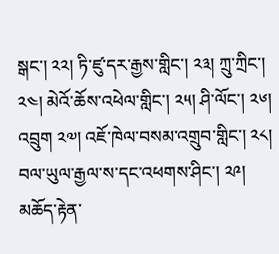སྒང་། ༢༢། ཏི་ཛུ་དར་རྒྱས་གླིང་། ༢༣། ཀྲུ་ཀྲིང་། ༢༤། མེའོ་ཆོས་འཕེལ་གླིང་། ༢༥། ཤི་ལོང་། ༢༦། འབྲུག ༢༧། འཇོ་ཁེལ་བསམ་འགྲུབ་གླིང་། ༢༨། བལ་ཡུལ་རྒྱལ་ས་དང་འཕགས་ཤིང་། ༢༩། མཆོད་རྟེན་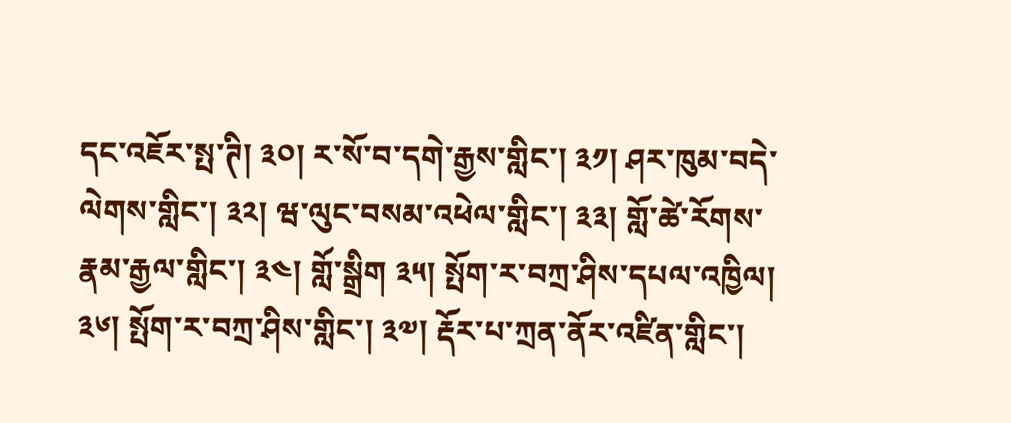དང་འཇོར་སྤ་ཊི། ༣༠། ར་སོ་བ་དགེ་རྒྱས་གླིང་། ༣༡། ཤར་ཁུམ་བདེ་ལེགས་གླིང་། ༣༢། ཝ་ལུང་བསམ་འཕེལ་གླིང་། ༣༣། གློ་ཚེ་རོགས་རྣམ་རྒྱལ་གླིང་། ༣༤། གློ་སྒྲིག ༣༥། སྤོག་ར་བཀྲ་ཤིས་དཔལ་འཁྱིལ། ༣༦། སྤོག་ར་བཀྲ་ཤིས་གླིང་། ༣༧། རྡོར་པ་ཀྲན་ནོར་འཛིན་གླིང་།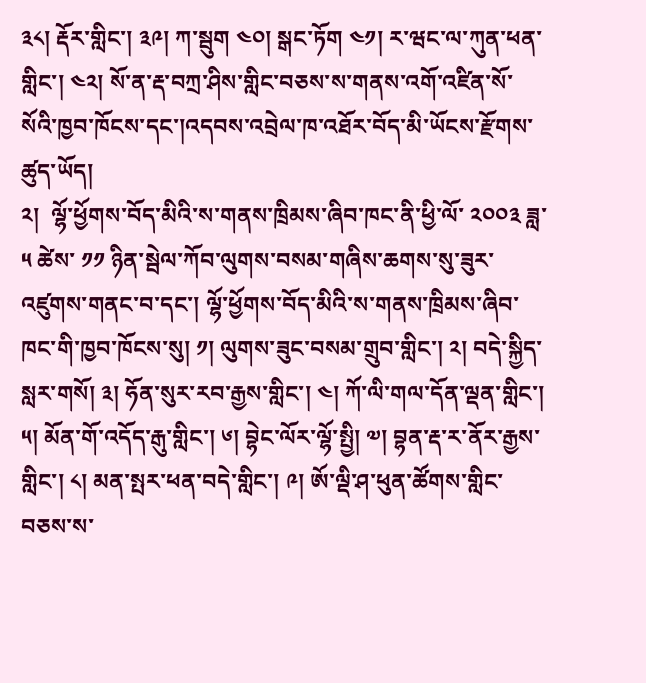༣༨། རྡོར་གླིང་། ༣༩། ཀ་སྦུག ༤༠། སྒང་ཏོག ༤༡། ར་ཝང་ལ་ཀུན་ཕན་གླིང་། ༤༢། སོ་ན་རྡ་བཀྲ་ཤིས་གླིང་བཅས་ས་གནས་འགོ་འཛིན་སོ་སོའི་ཁྱབ་ཁོངས་དང་།འདབས་འབྲེལ་ཁ་འཐོར་བོད་མི་ཡོངས་རྫོགས་ཚུད་ཡོད།
༢།  ལྷོ་ཕྱོགས་བོད་མིའི་ས་གནས་ཁྲིམས་ཞིབ་ཁང་ནི་ཕྱི་ལོ་ ༢༠༠༣ ཟླ་ ༥ ཚེས་ ༡༡ ཉིན་སྦེལ་ཀོབ་ལུགས་བསམ་གཞིས་ཆགས་སུ་ཟུར་འཛུགས་གནང་བ་དང་། ལྷོ་ཕྱོགས་བོད་མིའི་ས་གནས་ཁྲིམས་ཞིབ་ཁང་གི་ཁྱབ་ཁོངས་སུ། ༡། ལུགས་ཟུང་བསམ་གྲུབ་གླིང་། ༢། བདེ་སྐྱིད་སླར་གསོ། ༣། ཧོན་སུར་རབ་རྒྱས་གླིང་། ༤། ཀོ་ལི་གལ་དོན་ལྡན་གླིང་། ༥། མོན་གོ་འདོད་རྒུ་གླིང་། ༦། བྷེང་ལོར་ལྷོ་སྤྱི། ༧། བྷན་རྡ་ར་ནོར་རྒྱས་གླིང་། ༨། མན་སྤར་ཕན་བདེ་གླིང་། ༩། ཨོ་ལྡི་ཤ་ཕུན་ཚོགས་གླིང་བཅས་ས་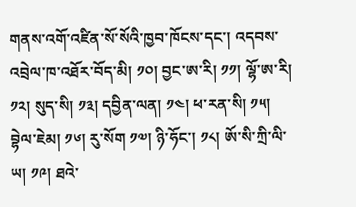གནས་འགོ་འཛིན་སོ་སོའི་ཁྱབ་ཁོངས་དང་། འདབས་འབྲེལ་ཁ་འཐོར་བོད་མི། ༡༠། བྱང་ཨ་རི། ༡༡། ལྷོ་ཨ་རི། ༡༢། སུད་སི། ༡༣། དབྱིན་ལན། ༡༤། ཕ་རན་སི། ༡༥། བྷེལ་ཇེམ། ༡༦། རུ་སོག ༡༧། ཉི་ཧོང་། ༡༨། ཨོ་སི་ཀྲི་ལི་ཡ། ༡༩། ཐའེ་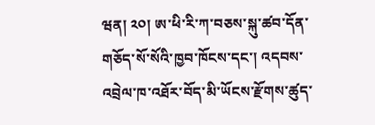ཝན། ༢༠། ཨ་ཕི་རི་ཀ་བཅས་སྐུ་ཚབ་དོན་གཅོད་སོ་སོའི་ཁྱབ་ཁོངས་དང་། འདབས་འབྲེལ་ཁ་འཐོར་བོད་མི་ཡོངས་རྫོགས་ཚུད་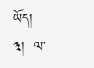ཡོད།
༣།  ལ་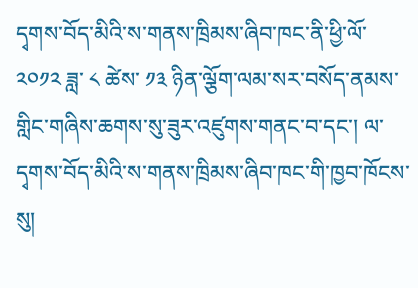དྭགས་བོད་མིའི་ས་གནས་ཁྲིམས་ཞིབ་ཁང་ནི་ཕྱི་ལོ་ ༢༠༡༢ ཟླ་ ༨ ཚེས་ ༡༣ ཉིན་ལྕོག་ལམ་སར་བསོད་ནམས་གླིང་གཞིས་ཆགས་སུ་ཟུར་འཛུགས་གནང་བ་དང་། ལ་དྭགས་བོད་མིའི་ས་གནས་ཁྲིམས་ཞིབ་ཁང་གི་ཁྱབ་ཁོངས་སུ།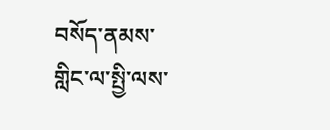བསོད་ནམས་གླིང་ལ་སྤྱི་ལས་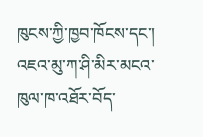ཁུངས་ཀྱི་ཁྱབ་ཁོངས་དང་། འཇའ་མུ་ཀ་ཤི་མིར་མངའ་ཁུལ་ཁ་འཐོར་བོད་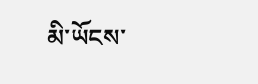མི་ཡོངས་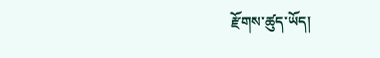རྫོགས་ཚུད་ཡོད།